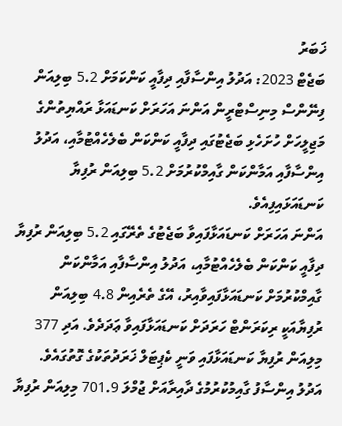ޚަބަރު
ބަޖެޓް 2023: އަދުލު އިންސާފާއި ދިފާއީ ކަންކަމަށް 5.2 ބިލިއަން
ފިނޭންސް މިނިސްޓްރީން އަންނަ އަހަރަށް ކަނޑައަޅާ ރައްޔިތުންގެ މަޖިލީހަށް ހުށަހެޅި ބަޖެޓުގައި ދިފާއީ ކަންކަން ބެލެހެއްޓުމާއި، އަދުލު އިންސާފާއި އަމާންކަން ގާއިމްކުރުމަށް 5.2 ބިލިއަން ރުފިޔާ ކަނޑައަޅައިފިއެވެ.
އަންނަ އަހަރަށް ކަނޑައަޅާފައިވާ ބަޖެޓުގެ ތެރޭގައި 5.2 ބިލިއަން ރުފިޔާ ދިފާއީ ކަންކަން ބެލެހެއްޓުމާއި، އަދުލު އިންސާފާއި އަމާންކަން ގާއިމްކުރުމަށް ކަނޑައަޅާފައިވާއިރު، އޭގެ ތެރެއިން 4.8 ބިލިއަން ރުފިޔާއަކީ ރިކަރަންޓް ހަރަދަށް ކަނޑައަޅާފައިވާ ޢަދަދެވެ. އަދި 377 މިލިއަން ރުފިޔާ ކަނޑައަޅާފައި ވަނީ ކެޕިޓަލް ޚަރަދުތަކުގެ ގޮތުގައެވެ.
އަދުލު އިންސާފު ގާއިމުކުރުމުގެ ދާއިރާއަށް ޖުމްލަ 701.9 މިލިއަން ރުފިޔާ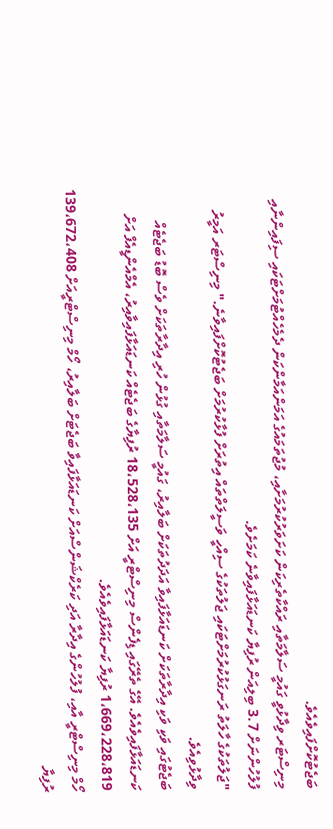ބަޖެޓުކޮށްފައިވެއެވެ.
މިނިސްޓަރ ވިދާޅުވީ ގައުމީ ސަލާމަތާއި ރައްކާތެރިކަން ކަށަވަރުކުރުމަށާއި، މުޖުތަމައުގެ އަމަންއަމާންކަން ދެމެހެއްޓުމަށްޓަކައި ސިފައިންނާއި ފުލުހުންނަށް 3.7 ބިލިއަން ރުފިޔާ ކަނޑައަޅާފައިވާނެ ކަމަށެވެ.
"ޖަލުތަކުގެ ހާލަތު ރަނގަޅުކުރުމަށްޓަކައި ޖަލުތަކުގެ ސިއްހީ ވަސީލަތްތައް އިތުރަށް ފުޅާކުރުމަށް ބަޖެޓުކޮށްފައިވާނެ." މިނިސްޓަރ އަމީރު ވިދާޅުވިއެވެ.
ބަޖެޓުގައި ވަކި ވަކި އިދާރާތަކަށް ކަނޑައަޅާފައިވާ އަދަދުތަކަށް ބަލާއިރު، ގައުމީ ސަލާމަތާއި ގުޅުން ހުރި އިދާރާތަކަށް ވެސް ބޮޑު ބަޖެޓެއް ކަނޑައަޅާފައިވެއެވެ. އޭގެ ތެރޭގައި ޑިފެންސް މިނިސްޓްރީ އަށް 18،528،135 ރުފިޔާގެ ބަޖެޓެއް ކަނޑައަޅާފައިވާއިރު، އެމްއެންޑީއެފް އަށް 1،669،228،819 ރުފިޔާ ކަނޑައަޅާފައިވެއެވެ.
ހޯމް މިނިސްޓްރީ އާއި، ފުލުހުންގެ އިދާރާ އަދި ކަރެކްޝަންސްއަށް ކަނޑައަޅާފައިވާ ބަޖެޓަށް ބަލާއިރު، ހޯމް މިނިސްޓްރީއަށް 139،672،408 ރުފިޔާ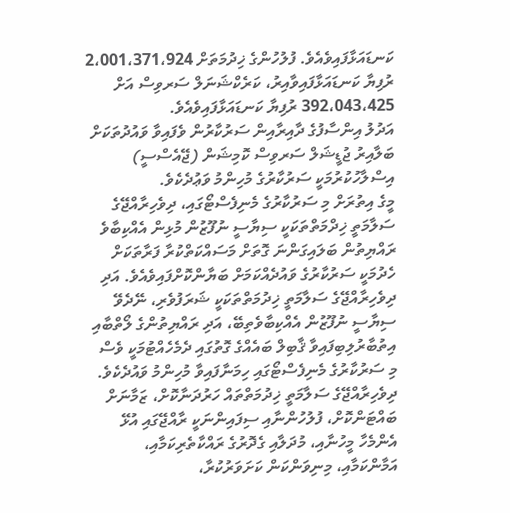ކަނޑައަޅާފައިވެއެވެ. ފުލުހުންގެ ޚިދުމަތަށް 2،001،371،924 ރުފިޔާ ކަނޑައަޅާފައިވާއިރު، ކަރެކްޝަނަލް ސަރވިސް އަށް 392،043،425 ރުފިޔާ ކަނޑައަޅާފައިވެއެވެ.
އަދުލު އިންސާފުގެ ދާއިރާއިން ސަރުކާރުން ވެފައިވާ ވައުދުތަކަށް ބަލާއިރު ޖުޑީޝަލް ސަރވިސް ކޮމިޝަން (ޖޭއެސްސީ) އިސްލާހުކުރުމަކީ ސަރުކާރުގެ މުހިންމު ވަޢުދެކެވެ.
މީގެ އިތުރަށް މި ސަރުކާރުގެ މެނިފެސްޓޯގައި، ދިވެހިރާއްޖޭގެ ސަލާމަތީ ޚިދްމަތްތަކަކީ ސިޔާސީ ނުފޫޒުން މުޅިން އެއްކިބާވެ ރައްޔިތުން ބަލައިގަންނަ ގޮތަށް މަސައްކަތްކުރާ ފަރާތަކަށް ހެދުމަކީ ސަރުކާރުގެ ވައުދެއްކަމަށް ބަޔާންކޮށްފައިވެއެވެ. އަދި ދިވެހިރާއްޖޭގެ ސަލާމަތީ ޚިދުމަތްތަކަކީ ޝަރަފުވެރި، ނޭދެވޭ ސިޔާސީ ނުފޫޒުން އެއްކިބާވެތިބޭ، އަދި ރައްޔިތުންގެ ލޯތްބާއި އިތުބާރުލިބިފައިވާ ޤާބިލް ބައެއްގެ ގޮތުގައި ދެމެހެއްޓުމަކީ ވެސް މި ސަރުކާރުގެ މެނިފެސްޓޯގައި ހިމަނާފައިވާ މުހިންމު ވައުދެކެވެ.
ދިވެހިރާއްޖޭގެ ސަލާމަތީ ޚިދުމަތްތައް ހަރުދަނާކޮށް، ޒަމާނަށް ބައްޓަންކޮށް، ފުލުހުންނާއި ސިފައިންނަކީ ރާއްޖޭގައި އުޅޭ އެންމެހާ މީހުނާއި، މުދަލާއި ގެދޮރުގެ ރައްކާތެރިކަމާއި، އަމާންކަމާއި، މިނިވަންކަން ކަށަވަރުކުރާ،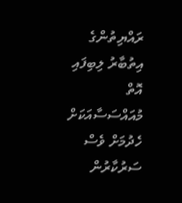ރައްޔިތުންގެ އިތުބާރު ލިބިފައި އޮތް މުއައްސަސާއަކަށް ހެދުމަށް ވެސް ސަރުކާރުން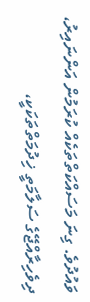ވައުދުވެ. ގިނަ މަސައްކަތްތަކެއް ކުރަމުން އަންނައިރު، ދިވެހިރާއްޖޭގެ ސަލާމަތީ ޚިދުމަތްތަކަކީ،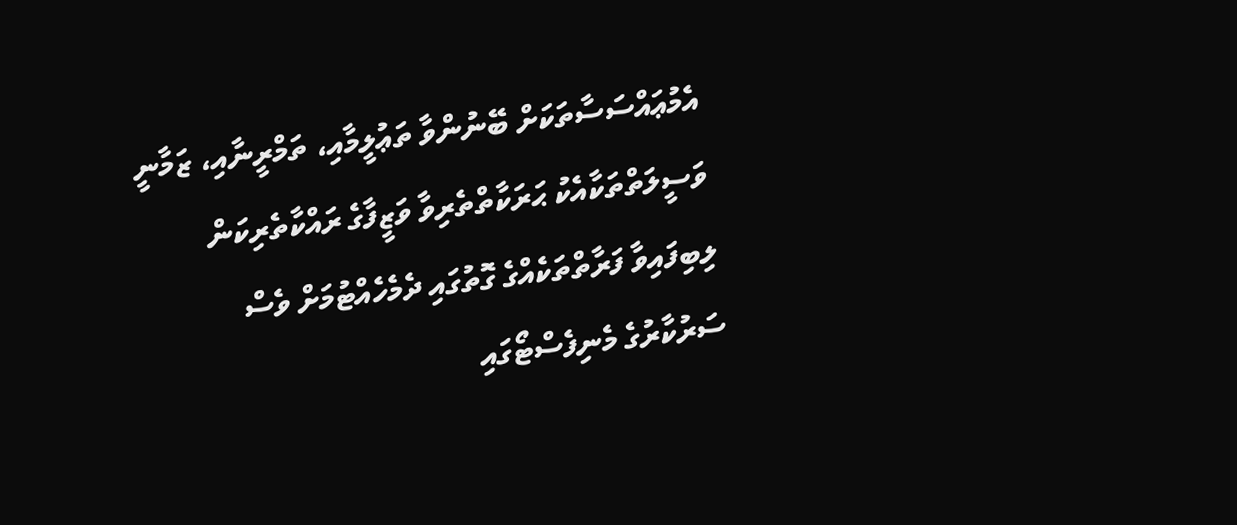އެމުޢައްސަސާތަކަށް ބޭނުންވާ ތަޢުލީމާއި، ތަމްރީނާއި، ޒަމާނީ ވަސީލަތްތަކާއެކު ޙަރަކާތްތެރިވާ ވަޒީފާގެ ރައްކާތެރިކަން ލިބިފައިވާ ފަރާތްތަކެއްގެ ގޮތުގައި ދެމެހެއްޓުމަށް ވެސް ސަރުކާރުގެ މެނިފެސްޓޯގައި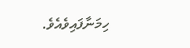ހިމަނާފައިވެއެވެ.